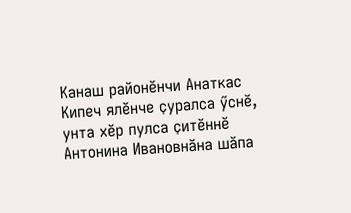Канаш районӗнчи Анаткас Кипеч ялӗнче ҫуралса ӳснӗ, унта хӗр пулса ҫитӗннӗ Антонина Ивановнӑна шӑпа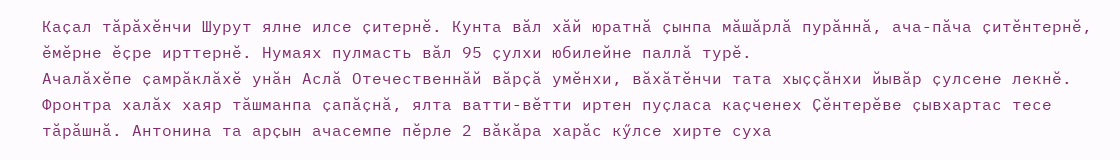Каҫал тӑрӑхӗнчи Шурут ялне илсе ҫитернӗ. Кунта вӑл хӑй юратнӑ ҫынпа мӑшӑрлӑ пурӑннӑ, ача-пӑча ҫитӗнтернӗ, ӗмӗрне ӗҫре ирттернӗ. Нумаях пулмасть вӑл 95 ҫулхи юбилейне паллӑ турӗ.
Ачалӑхӗпе ҫамрӑклӑхӗ унӑн Аслӑ Отечественнӑй вӑрҫӑ умӗнхи, вӑхӑтӗнчи тата хыҫҫӑнхи йывӑр ҫулсене лекнӗ. Фронтра халӑх хаяр тӑшманпа ҫапӑҫнӑ, ялта ватти-вӗтти иртен пуҫласа каҫченех Ҫӗнтерӗве ҫывхартас тесе тӑрӑшнӑ. Антонина та арҫын ачасемпе пӗрле 2 вӑкӑра харӑс кӳлсе хирте суха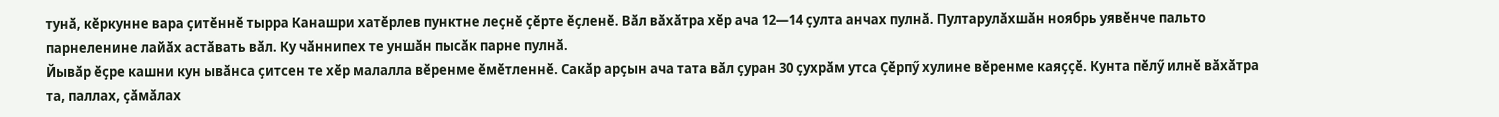тунӑ, кӗркунне вара ҫитӗннӗ тырра Канашри хатӗрлев пунктне леҫнӗ ҫӗрте ӗҫленӗ. Вӑл вӑхӑтра хӗр ача 12—14 ҫулта анчах пулнӑ. Пултарулӑхшӑн ноябрь уявӗнче пальто парнеленине лайӑх астӑвать вӑл. Ку чӑннипех те уншӑн пысӑк парне пулнӑ.
Йывӑр ӗҫре кашни кун ывӑнса ҫитсен те хӗр малалла вӗренме ӗмӗтленнӗ. Сакӑр арҫын ача тата вӑл ҫуран 30 ҫухрӑм утса Ҫӗрпӳ хулине вӗренме каяҫҫӗ. Кунта пӗлӳ илнӗ вӑхӑтра та, паллах, ҫӑмӑлах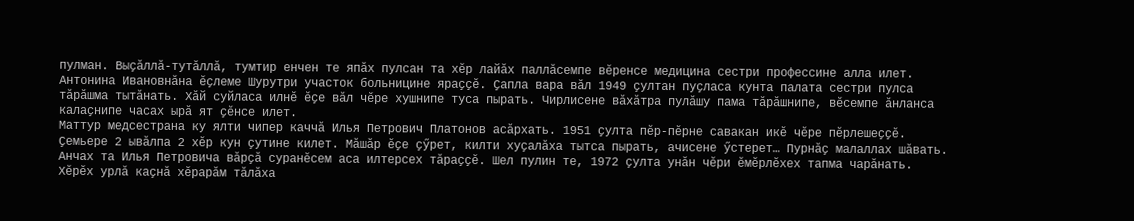пулман. Выҫӑллӑ-тутӑллӑ, тумтир енчен те япӑх пулсан та хӗр лайӑх паллӑсемпе вӗренсе медицина сестри профессине алла илет.
Антонина Ивановнӑна ӗҫлеме Шурутри участок больницине яраҫҫӗ. Ҫапла вара вӑл 1949 ҫултан пуҫласа кунта палата сестри пулса тӑрӑшма тытӑнать. Хӑй суйласа илнӗ ӗҫе вӑл чӗре хушнипе туса пырать. Чирлисене вӑхӑтра пулӑшу пама тӑрӑшнипе, вӗсемпе ӑнланса калаҫнипе часах ырӑ ят ҫӗнсе илет.
Маттур медсестрана ку ялти чипер каччӑ Илья Петрович Платонов асӑрхать. 1951 ҫулта пӗр-пӗрне савакан икӗ чӗре пӗрлешеҫҫӗ. Ҫемьере 2 ывӑлпа 2 хӗр кун ҫутине килет. Мӑшӑр ӗҫе ҫӳрет, килти хуҫалӑха тытса пырать, ачисене ӳстерет… Пурнӑҫ малаллах шӑвать. Анчах та Илья Петровича вӑрҫӑ суранӗсем аса илтерсех тӑраҫҫӗ. Шел пулин те, 1972 ҫулта унӑн чӗри ӗмӗрлӗхех тапма чарӑнать. Хӗрӗх урлӑ каҫнӑ хӗрарӑм тӑлӑха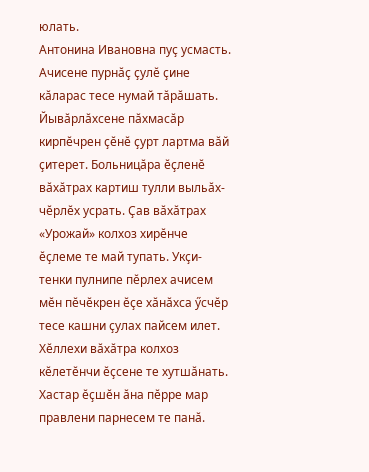юлать.
Антонина Ивановна пуҫ усмасть. Ачисене пурнӑҫ ҫулӗ ҫине кӑларас тесе нумай тӑрӑшать. Йывӑрлӑхсене пӑхмасӑр кирпӗчрен ҫӗнӗ ҫурт лартма вӑй ҫитерет. Больницӑра ӗҫленӗ вӑхӑтрах картиш тулли выльӑх-чӗрлӗх усрать. Ҫав вӑхӑтрах «Урожай» колхоз хирӗнче ӗҫлеме те май тупать. Укҫи-тенки пулнипе пӗрлех ачисем мӗн пӗчӗкрен ӗҫе хӑнӑхса ӳсчӗр тесе кашни ҫулах пайсем илет. Хӗллехи вӑхӑтра колхоз кӗлетӗнчи ӗҫсене те хутшӑнать. Хастар ӗҫшӗн ӑна пӗрре мар правлени парнесем те панӑ.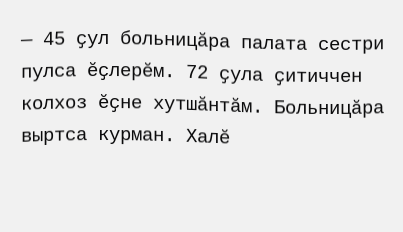— 45 ҫул больницӑра палата сестри пулса ӗҫлерӗм. 72 ҫула ҫитиччен колхоз ӗҫне хутшӑнтӑм. Больницӑра выртса курман. Халӗ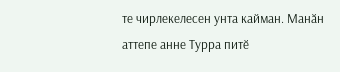те чирлекелесен унта кайман. Манӑн аттепе анне Турра питӗ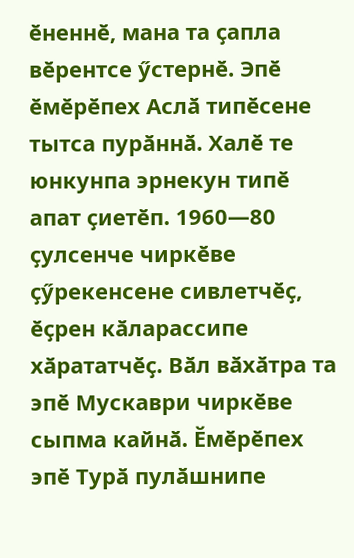ӗненнӗ, мана та ҫапла вӗрентсе ӳстернӗ. Эпӗ ӗмӗрӗпех Аслӑ типӗсене тытса пурӑннӑ. Халӗ те юнкунпа эрнекун типӗ апат ҫиетӗп. 1960—80 ҫулсенче чиркӗве ҫӳрекенсене сивлетчӗҫ, ӗҫрен кӑларассипе хӑрататчӗҫ. Вӑл вӑхӑтра та эпӗ Мускаври чиркӗве сыпма кайнӑ. Ӗмӗрӗпех эпӗ Турӑ пулӑшнипе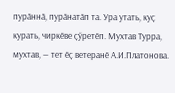пурӑннӑ, пурӑнатӑп та. Ура утать, куҫ курать, чиркӗве ҫӳретӗп. Мухтав Турра, мухтав, — тет ӗҫ ветеранӗ А.И.Платонова.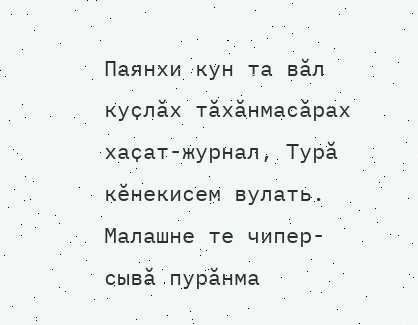Паянхи кун та вӑл куҫлӑх тӑхӑнмасӑрах хаҫат-журнал, Турӑ кӗнекисем вулать. Малашне те чипер-сывӑ пурӑнма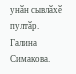унӑн сывлӑхӗ пултӑр.
Галина Симакова.